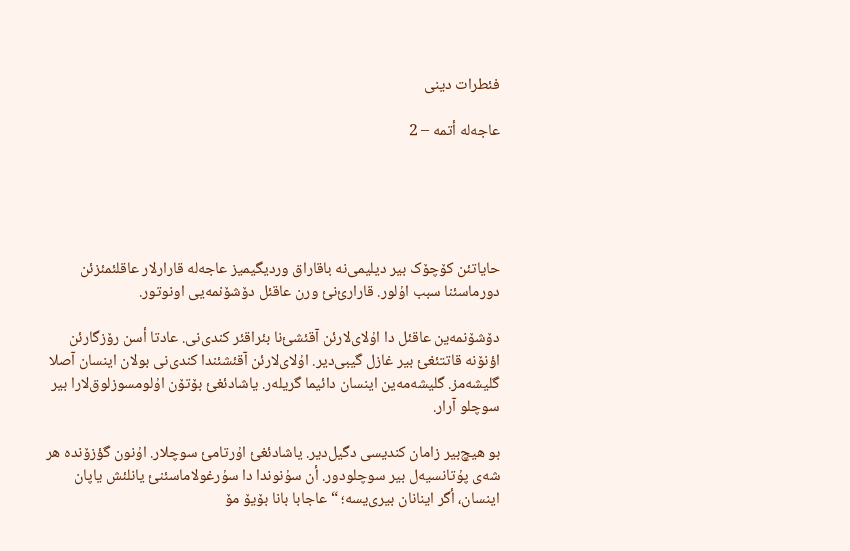فئطرات دینی

عاجەلە أتمە – 2





حایاتئن کۆچۆک بیر دیلیمی‌نە باقاراق وردیگیمیز عاجەلە قارارلار عاقلئمئزئن دورماسئنا سبب اۇلور. قارارئ‌نئ ورن عاقئل دۆشۆنمەیی اونوتور.

دۆشۆنمەین عاقئل دا اۇلای‌لارئن آقئشئ‌نا بئراقئر کندی‌نی. عادتا أسن رۆزگارئن اؤنۆنە قاتتئغئ بیر غازل گیبی‌دیر. اۇلای‌لارئن آقئشئندا کندی‌نی بولان اینسان آصلا گلیشەمز. گلیشەمەین اینسان دائیما گریلەر. یاشادئغئ بۆتۆن اۇلومسوزلوق‌لارا بیر سوچلو آرار.

بو هیچ‌بیر زامان کندیسی دگیل‌دیر. یاشادئغئ اۇرتامئ سوچلار. اۇنون گؤزۆندە هر شەی پۇتانسیەل بیر سوچلودور. أن سۇنوندا دا سۇرغولاماسئنئ یانلئش یاپان اینسان، أگر اینانان بیری‌یسە؛ “عاجابا بانا بۆیۆ مۆ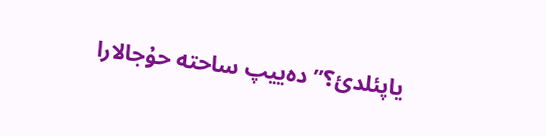یاپئلدئ؟” دەییپ ساحتە حۇجالارا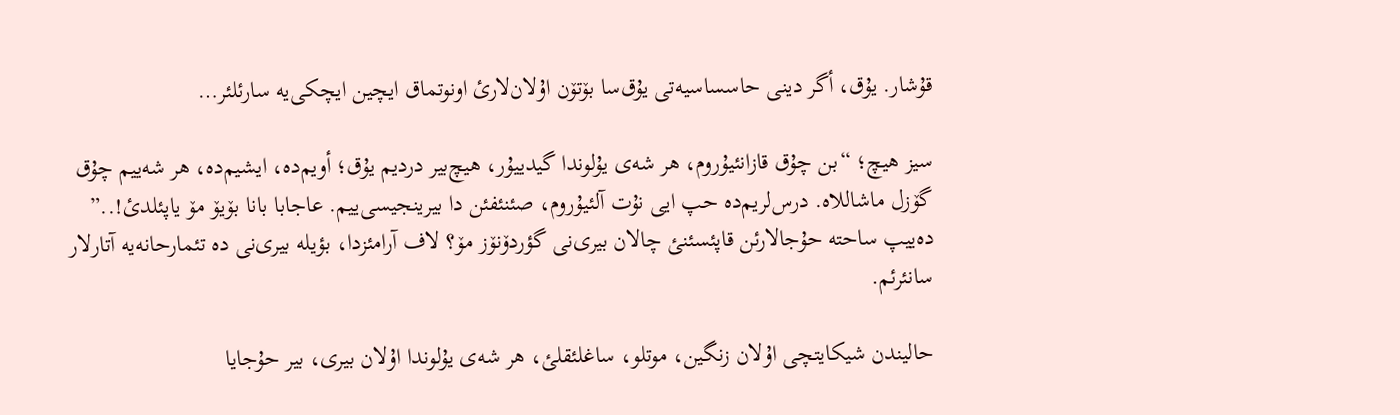قۇشار. یۇق، أگر دینی حاسساسیەتی یۇق‌سا بۆتۆن اۇلان‌لارئ اونوتماق ایچین ایچکی‌یە سارئلئر…

سیز هیچ؛ “بن چۇق قازانئیۇروم، هر شەی یۇلوندا گیدییۇر، هیچ‌بیر دردیم یۇق؛ أویم‌دە، ایشیم‌دە، هر شەییم چۇق گۆزل ماشاللاە. درس‌لریم‌دە حپ ایی نۇت آلئیۇروم، صئنئفئن دا بیرینجیسی‌ییم. عاجابا بانا بۆیۆ مۆ یاپئلدئ!..” دەییپ ساحتە حۇجالارئن قاپئسئنئ چالان بیری‌نی گؤردۆنۆز مۆ؟ لاف آرامئزدا، بؤیلە بیری‌نی دە تئمارحانەیە آتارلار سانئرئم.

حالیندن شیکایتچی اۇلان زنگین، موتلو، ساغلئقلئ، هر شەی یۇلوندا اۇلان بیری، بیر حۇجایا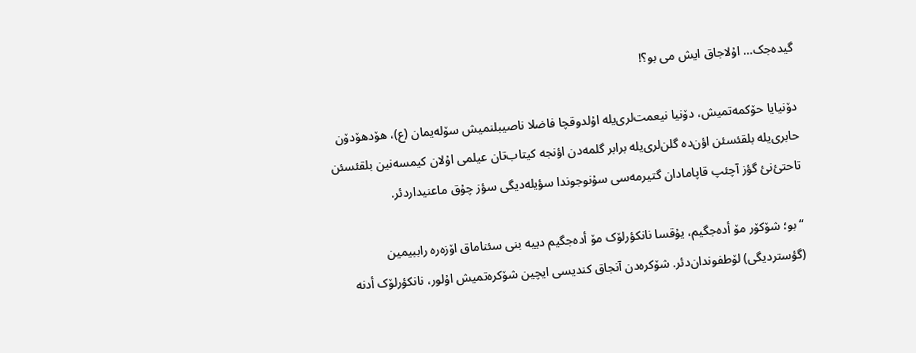گیدەجک… اۇلاجاق ایش می بو؟!

دۆنیایا حۆکمەتمیش، دۆنیا نیعمت‌لری‌یلە اۇلدوقچا فاضلا ناصیبلنمیش سۆلەیمان (ع)، هۆدهۆدۆن حابری‌یلە بلقئسئن اؤن‌دە گلن‌لری‌یلە برابر گلمەدن اؤنجە کیتاب‌تان عیلمی اۇلان کیمسەنین بلقئسئن تاحتئ‌نئ گؤز آچئپ قاپامادان گتیرمەسی سۇنوجوندا سؤیلەدیگی سؤز چۇق ماعنیداردئر.

“بو؛ شۆکۆر مۆ أدەجگیم، یۇقسا نانکؤرلۆک مۆ أدەجگیم دییە بنی سئناماق اۆزەرە راببیمین (گؤستردیگی) لۆطفوندان‌دئر. شۆکرەدن آنجاق کندیسی ایچین شۆکرەتمیش اۇلور، نانکؤرلۆک أدنە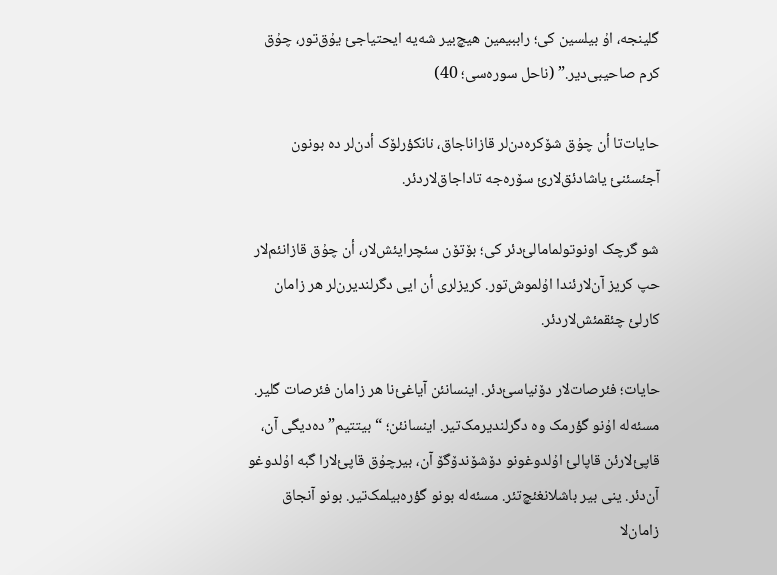گلینجە، اۇ بیلسین کی؛ راببیمین هیچ‌بیر شەیە ایحتیاجئ یۇق‌تور، چۇق کرم صاحیبی‌دیر.” (ناحل سورەسی؛ 40)

حایات‌تا أن چۇق شۆکرەدن‌لر قازاناجاق، نانکؤرلۆک أدن‌لر دە بونون آجئسئنئ یاشادئق‌لارئ سۆرەجە تاداجاق‌لاردئر.

شو گرچک اونوتولمامالئ‌دئر کی؛ بۆتۆن سئچرایئش‌لار، أن چۇق قازانئم‌لار حپ کریز آن‌لارئندا اۇلموش‌تور. کریزلری أن ایی دگرلندیرن‌لر هر زامان کارلئ چئقمئش‌لاردئر.

حایات؛ فئرصات‌لار دۆنیاسئ‌دئر. اینسانئن آیاغئ‌نا هر زامان فئرصات گلیر. مسئەلە اۇنو گؤرمک وە دگرلندیرمک‌تیر. اینسانئن؛ “بیتتیم” دەدیگی آن، قاپئ‌لارئن قاپالئ اۇلدوغونو دۆشۆندۆگۆ آن، بیرچۇق قاپئ‌لارا گبە اۇلدوغو آن‌دئر. ینی بیر باشلانغئچ‌تئر. مسئەلە بونو گؤرەبیلمک‌تیر. بونو آنجاق زامان‌لا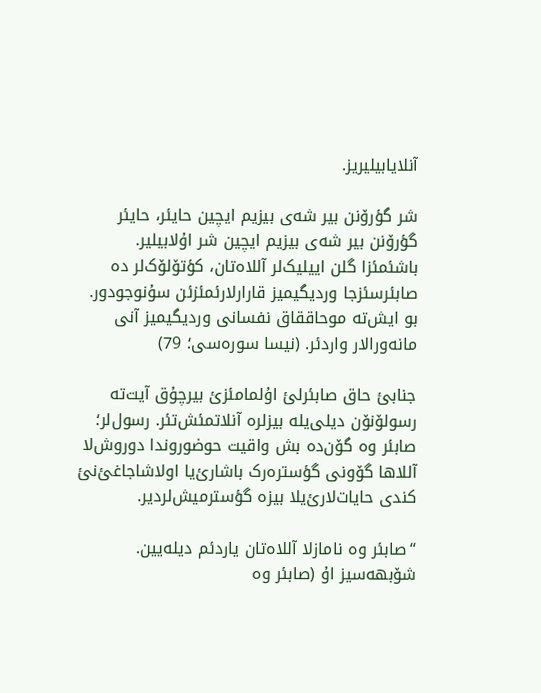آنلایابیلیریز.

شر گؤرۆنن بیر شەی بیزیم ایچین حایئر، حایئر گؤرۆنن بیر شەی بیزیم ایچین شر اۇلابیلیر. باشئمئزا گلن اییلیک‌لر آللاەتان، کؤتۆلۆک‌لر دە صابئرسئزجا وردیگیمیز قارارلارئمئزئن سۇنوجودور. بو ایش‌تە موحاققاق نفسانی وردیگیمیز آنی مانەورالار واردئر. (نیسا سورەسی؛ 79)

جنابئ حاق صابئرلئ اۇلمامئزئ بیرچۇق آیت‌تە رسولۆنۆن دیلی‌یلە بیزلرە آنلاتمئش‌تئر. رسول‌لر؛ صابئر وە گۆن‌دە بش واقیت حوضوروندا دوروش‌لا آللاها گۆونی گؤسترەرک باشارئ‌یا اولاشاجاغئ‌نئ کندی حایات‌لارئ‌یلا بیزە گؤسترمیش‌لردیر.

“صابئر وە نامازلا آللاەتان یاردئم دیلەیین. شۆبهەسیز اۇ (صابئر وە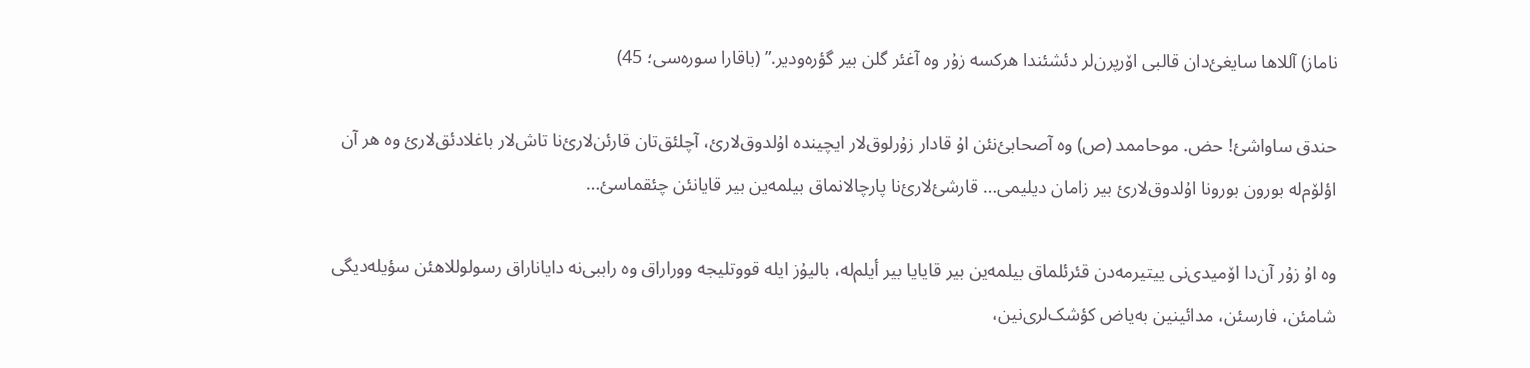ناماز) آللاها سایغئ‌دان قالبی اۆرپرن‌لر دئشئندا هرکسە زۇر وە آغئر گلن بیر گؤرەودیر.” (باقارا سورەسی؛ 45)

حندق ساواشئ! حض. موحاممد (ص) وە آصحابئ‌نئن اۇ قادار زۇرلوق‌لار ایچیندە اۇلدوق‌لارئ، آچلئق‌تان قارئن‌لارئ‌نا تاش‌لار باغلادئق‌لارئ وە هر آن اؤلۆم‌لە بورون بورونا اۇلدوق‌لارئ بیر زامان دیلیمی… قارشئ‌لارئ‌نا پارچالانماق بیلمەین بیر قایانئن چئقماسئ…

وە اۇ زۇر آن‌دا اۆمیدی‌نی ییتیرمەدن قئرئلماق بیلمەین بیر قایایا بیر أیلم‌لە، بالیۇز ایلە قووتلیجە ووراراق وە راببی‌نە دایاناراق رسولوللاهئن سؤیلەدیگی شامئن، فارسئن، مدائینین بەیاض کؤشک‌لری‌نین،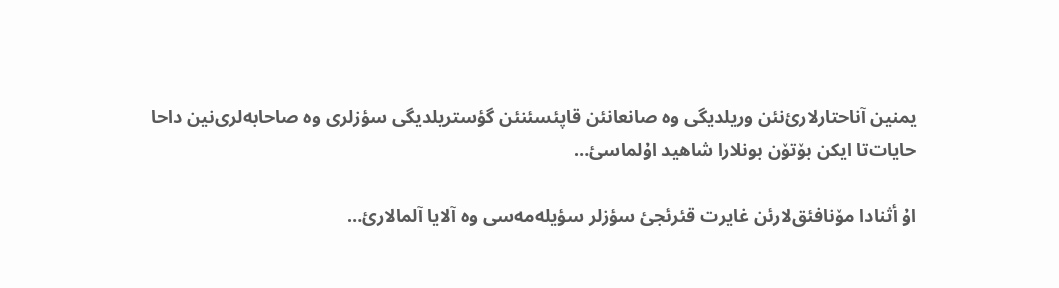یمنین آناحتارلارئ‌نئن وریلدیگی وە صانعانئن قاپئسئنئن گؤستریلدیگی سؤزلری وە صاحابەلری‌نین داحا حایات‌تا ایکن بۆتۆن بونلارا شاهید اۇلماسئ…

اۇ أثنادا مۆنافئق‌لارئن غایرت قئرئجئ سؤزلر سؤیلەمەسی وە آلایا آلمالارئ…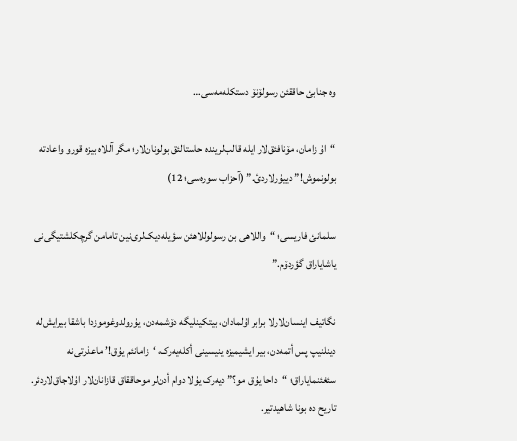وە جنابئ حاققئن رسولۆنۆ دستکلەمەسی…

“اۇ زامان، مۆنافئق‌لار ایلە قالب‌لریندە حاستالئق بولونان‌لار؛ مگر آللاە بیزە قورو واعادتە بولونموش!” دییۇرلاردئ.” (آحزاب سورەسی؛ 12)

سلمانئ فاریسی؛ “واللاهی بن رسولوللاهئن سؤیلەدیک‌لری‌نین تامامن گرچکلشتیگی‌نی یاشایاراق گؤردۆم.”

نگاتیف اینسان‌لارلا برابر اۇلمادان، بیتکینلیگە دۆشمەدن، یۇرولدوغوموزدا باشقا بیرایش‌لە دینلنیپ پس أتمەدن، بیر ایشیمیزە ینیسینی أکلەیەرک، ‘زامانئم یۇق!’ ماعذرتی‌نە سئغئنمایاراق؛ “داحا یۇق مو؟” دیەرک یۇلا دوام أدن‌لر موحاققاق قازانان‌لار اۇلاجاق‌لاردئر. تاریح دە بونا شاهیدتیر.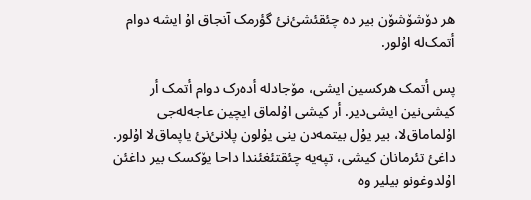هر دۆشۆشۆن بیر دە چئقئشئ‌نئ گؤرمک آنجاق اۇ ایشە دوام أتمک‌لە اۇلور.

پس أتمک هرکسین ایشی، مۆجادلە أدەرک دوام أتمک أر کیشی‌نین ایشی‌دیر. أر کیشی اۇلماق ایچین عاجەلەجی اۇلماماق‌لا، بیر یۇل بیتمەدن ینی یۇلون پلانئ‌نئ یاپماق‌لا اۇلور. داغئ تئرمانان کیشی، تپەیە چئقتئغئندا داحا یۆکسک بیر داغئن اۇلدوغونو بیلیر وە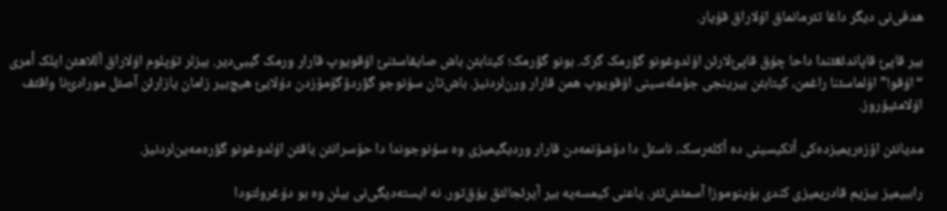هدفی‌نی دیگر داغا تئرمانماق اۇلاراق قۇیار.

بیر قاپئ قاپاندئغئندا داحا چۇق قاپئ‌لارئن اۇلدوغونو گؤرمک گرک. بونو گؤرمک؛ کیتابئن باش صایفاسئنئ اۇقویوپ قارار ورمک گیبی‌دیر. بیزلر تۇپلوم اۇلاراق آللاهئن ایلک أمری “اۇقو!” اۇلماسئنا راغمن، کیتابئن بیرینجی جۆملەسینی اۇقویوپ همن قارار ورن‌لردنیز. باش‌تان سۇنوجو گؤردۆگۆمۆزدن دۇلایئ هیچ‌بیر زامان یازارئن آصئل مورادئ‌نا واقئف اۇلامئیۇروز.

مدیانئن اۆزەریمیزدەکی أتکیسینی دە أکلەرسک، ناسئل دا دۆشۆنمەدن قارار وردیگیمیزی وە سۇنوجوندا دا حۆسرانئن یاقئن اۇلدوغونو گؤرەمەین‌لردنیز.

راببیمیز بیزیم قادریمیزی کندی بۇینوموزا آسمئش‌تئر. یاعنی کیمسەیە بیر آیرئجالئق یۇق‌تور. نە ایستەدیگی‌نی بیلن وە بو دۇغرولتودا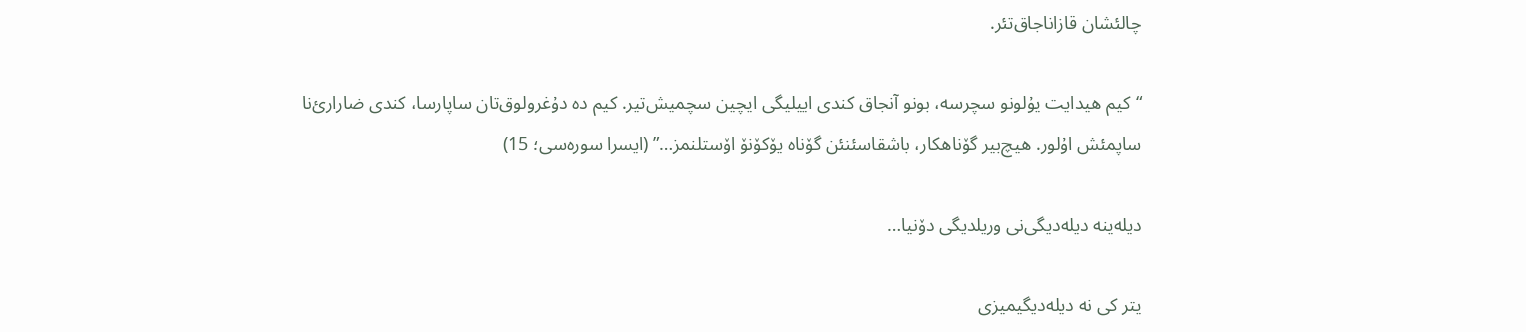چالئشان قازاناجاق‌تئر.

“کیم هیدایت یۇلونو سچرسە، بونو آنجاق کندی اییلیگی ایچین سچمیش‌تیر. کیم دە دۇغرولوق‌تان ساپارسا، کندی ضارارئ‌نا ساپمئش اۇلور. هیچ‌بیر گۆناهکار، باشقاسئنئن گۆناە یۆکۆنۆ اۆستلنمز…” (ایسرا سورەسی؛ 15)

دیلەینە دیلەدیگی‌نی وریلدیگی دۆنیا…

یتر کی نە دیلەدیگیمیزی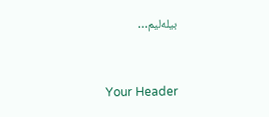بیلەلیم…



Your Header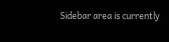Sidebar area is currently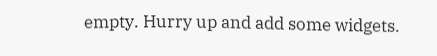empty. Hurry up and add some widgets.